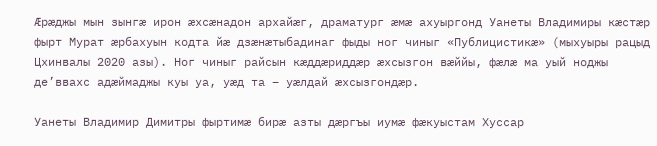Æрæджы мын зынгæ ирон æхсæнадон архайæг, драматург æмæ ахуыргонд Уанеты Владимиры кæстæр фырт Мурат æрбахуын кодта йæ дзæнæтыбадинаг фыды ног чиныг «Публицистикæ» (мыхуыры рацыд Цхинвалы 2020 азы). Ног чиныг райсын кæддæриддæр æхсызгон вæййы, фæлæ ма уый ноджы де’ввахс адæймаджы куы уа, уæд та – уæлдай æхсызгондæр.

Уанеты Владимир Димитры фыртимæ бирæ азты дæргъы иумæ фæкуыстам Хуссар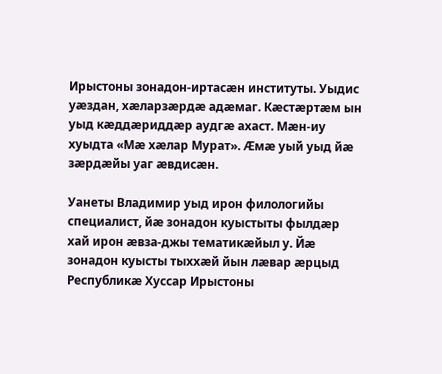Ирыстоны зонадон-иртасæн институты. Уыдис уæздан, хæларзæрдæ адæмаг. Кæстæртæм ын уыд кæддæриддæр аудгæ ахаст. Мæн-иу хуыдта «Мæ хæлар Мурат». Æмæ уый уыд йæ зæрдæйы уаг æвдисæн.

Уанеты Владимир уыд ирон филологийы специалист, йæ зонадон куыстыты фылдæр хай ирон æвза-джы тематикæйыл у. Йæ зонадон куысты тыххæй йын лæвар æрцыд Республикæ Хуссар Ирыстоны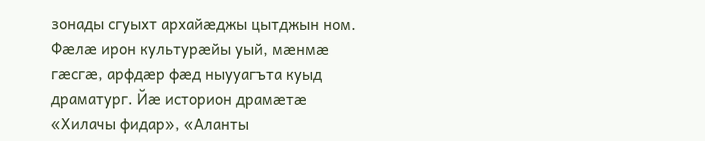зонады сгуыхт архайæджы цытджын ном. Фæлæ ирон культурæйы уый, мæнмæ гæсгæ, арфдæр фæд ныууагъта куыд драматург. Йæ историон драмæтæ «Хилачы фидар», «Аланты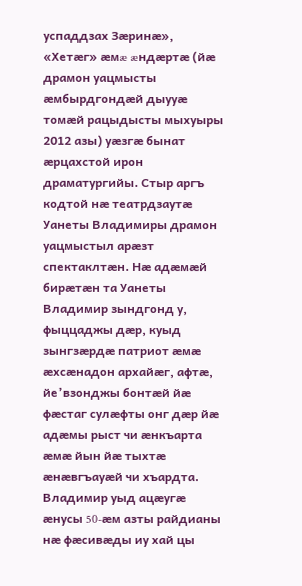успаддзах Зæринæ», «Хетæг» æмæ æндæртæ (йæ драмон уацмысты æмбырдгондæй дыууæ томæй рацыдысты мыхуыры 2012 азы) уæзгæ бынат æрцахстой ирон драматургийы. Стыр аргъ кодтой нæ театрдзаутæ Уанеты Владимиры драмон уацмыстыл арæзт спектаклтæн. Нæ адæмæй бирæтæн та Уанеты Владимир зындгонд у, фыццаджы дæр, куыд зынгзæрдæ патриот æмæ æхсæнадон архайæг, афтæ, йе’взонджы бонтæй йæ фæстаг сулæфты онг дæр йæ адæмы рыст чи æнкъарта æмæ йын йæ тыхтæ æнæвгъауæй чи хъардта. Владимир уыд ацæугæ æнусы 50-æм азты райдианы нæ фæсивæды иу хай цы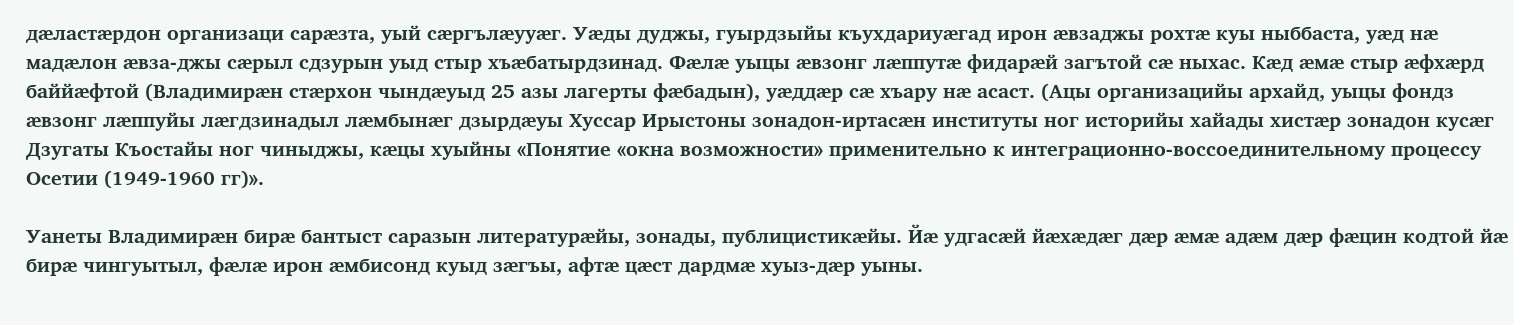дæластæрдон организаци сарæзта, уый сæргълæууæг. Уæды дуджы, гуырдзыйы къухдариуæгад ирон æвзаджы рохтæ куы ныббаста, уæд нæ мадæлон æвза-джы сæрыл сдзурын уыд стыр хъæбатырдзинад. Фæлæ уыцы æвзонг лæппутæ фидарæй загътой сæ ныхас. Кæд æмæ стыр æфхæрд баййæфтой (Владимирæн стæрхон чындæуыд 25 азы лагерты фæбадын), уæддæр сæ хъару нæ асаст. (Ацы организацийы архайд, уыцы фондз æвзонг лæппуйы лæгдзинадыл лæмбынæг дзырдæуы Хуссар Ирыстоны зонадон-иртасæн институты ног историйы хайады хистæр зонадон кусæг Дзугаты Къостайы ног чиныджы, кæцы хуыйны «Понятие «окна возможности» применительно к интеграционно-воссоединительному процессу Осетии (1949-1960 гг)».

Уанеты Владимирæн бирæ бантыст саразын литературæйы, зонады, публицистикæйы. Йæ удгасæй йæхæдæг дæр æмæ адæм дæр фæцин кодтой йæ бирæ чингуытыл, фæлæ ирон æмбисонд куыд зæгъы, афтæ цæст дардмæ хуыз-дæр уыны.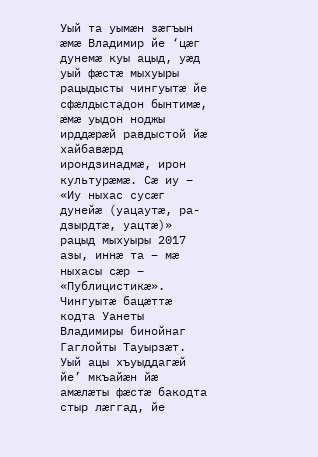Уый та уымæн зæгъын æмæ Владимир йе ‘цæг дунемæ куы ацыд, уæд уый фæстæ мыхуыры рацыдысты чингуытæ йе сфæлдыстадон бынтимæ, æмæ уыдон ноджы ирддæрæй равдыстой йæ хайбавæрд ирондзинадмæ, ирон культурæмæ. Сæ иу – «Иу ныхас сусæг дунейæ (уацаутæ, ра-дзырдтæ, уацтæ)» рацыд мыхуыры 2017 азы, иннæ та – мæ ныхасы сæр – «Публицистикæ». Чингуытæ бацæттæ кодта Уанеты Владимиры бинойнаг Гаглойты Тауырзæт. Уый ацы хъуыддагæй йе’ мкъайæн йæ амæлæты фæстæ бакодта стыр лæггад, йе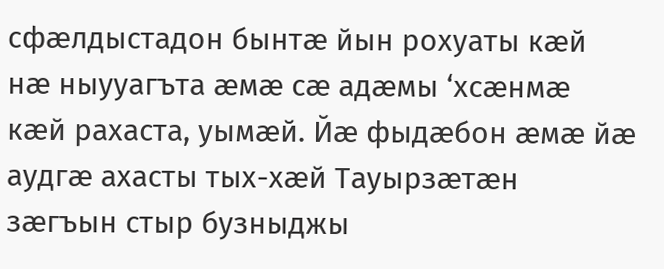сфæлдыстадон бынтæ йын рохуаты кæй нæ ныууагъта æмæ сæ адæмы ‘хсæнмæ кæй рахаста, уымæй. Йæ фыдæбон æмæ йæ аудгæ ахасты тых-хæй Тауырзæтæн зæгъын стыр бузныджы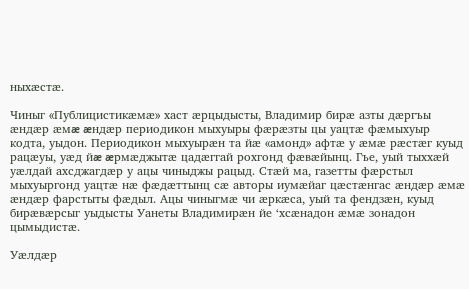ныхæстæ.

Чиныг «Публицистикæмæ» хаст æрцыдысты, Владимир бирæ азты дæргъы æндæр æмæ æндæр периодикон мыхуыры фæрæзты цы уацтæ фæмыхуыр кодта, уыдон. Периодикон мыхуырæн та йæ «амонд» афтæ у æмæ рæстæг куыд рацæуы, уæд йæ æрмæджытæ цадæггай рохгонд фæвæйынц. Гъе, уый тыххæй уæлдай ахсджагдæр у ацы чиныджы рацыд. Стæй ма, газетты фæрстыл мыхуыргонд уацтæ нæ фæдæттынц сæ авторы иумæйаг цæстæнгас æндæр æмæ æндæр фарстыты фæдыл. Ацы чиныгмæ чи æркæса, уый та фендзæн, куыд бирæвæрсыг уыдысты Уанеты Владимирæн йе ‘хсæнадон æмæ зонадон цымыдистæ.

Уæлдæр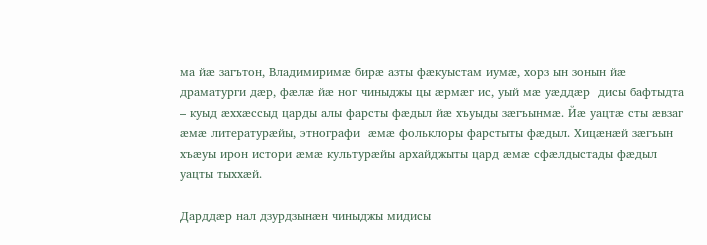ма йæ загътон, Владимиримæ бирæ азты фæкуыстам иумæ, хорз ын зонын йæ драматурги дæр, фæлæ йæ ног чиныджы цы æрмæг ис, уый мæ уæддæр  дисы бафтыдта – куыд æххæссыд царды алы фарсты фæдыл йæ хъуыды зæгъынмæ. Йæ уацтæ сты æвзаг æмæ литературæйы, этнографи  æмæ фольклоры фарстыты фæдыл. Хицæнæй зæгъын хъæуы ирон истори æмæ культурæйы архайджыты цард æмæ сфæлдыстады фæдыл уацты тыххæй.

Дарддæр нал дзурдзынæн чиныджы мидисы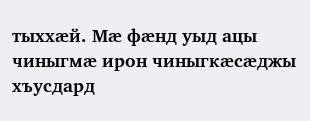тыххæй. Мæ фæнд уыд ацы чиныгмæ ирон чиныгкæсæджы хъусдард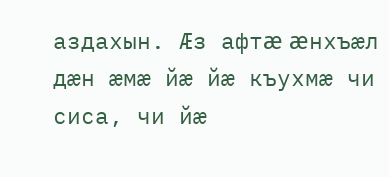аздахын. Æз афтæ æнхъæл дæн æмæ йæ йæ къухмæ чи сиса, чи йæ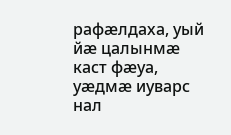рафæлдаха, уый йæ цалынмæ каст фæуа, уæдмæ иуварс нал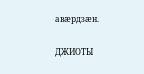авæрдзæн.

ДЖИОТЫ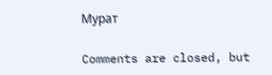Мурат

Comments are closed, but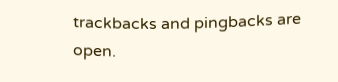trackbacks and pingbacks are open.